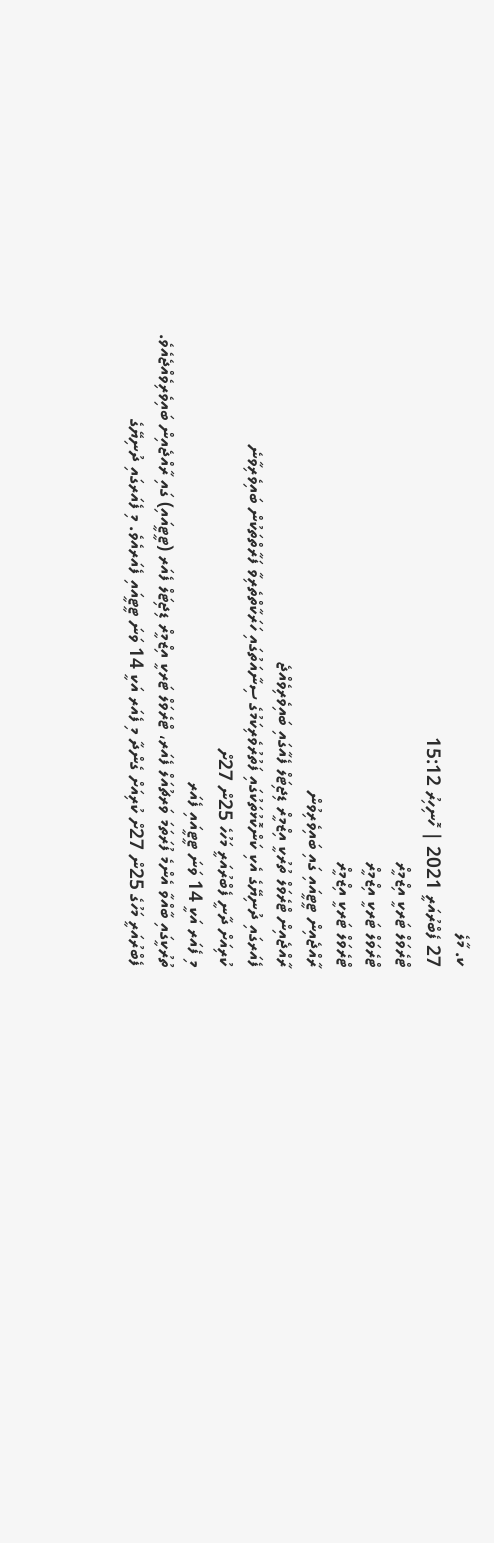ކ. މާލެ
27 ފެބްރުއަރީ 2021 | ހޮނިހިރު 15:12
ޓްރެވަލް ޓަރކީ އިޒްމީރް
ޓްރެވަލް ޓަރކީ އިޒްމީރް
ޓްރެވަލް ޓަރކީ އިޒްމީރް
ރާއްޖެއިން ޓީޓީއައި ގައި ބައިވެރިވުން
ރާއްޖެއިން ޓްރެވަލް ތުރުކީ އިޒްމީރް ޑިޖިޓަލް ފެއާގައި ބައިވެރިވެއްޖެ
ފެއަރގައި ދުނިޔޭގެ އެކި ކަންކޮޅުތަކުގައި ފަތުރުވެރިކަމުގެ ސިނާއަތުގައި ހަރަކާތްތެރިވާ ފަރާތްތަކުން ބައިވެރިވާނެ
ކުރިއަށް ދާނީ ފެބްރުއަރީ މަހުހެ 25ން 27ށް
މި ފެއަރ އަކީ 14 ވަނަ ޓީޓީއައި ފެއަރ
ތުރުކީގައި ބާއްވާ އެންމެ ފުރަތަމަ ވަރޗުއަލް ފެއަރ، ޓްރެވަލް ޓަރކީ އިޒްމީރް ޑިޖިޓަލް ފެއަރ (ޓީޓީއައި) ގައި ރާއްޖެއިން ބައިވެރިވެއްޖެއެވެ.
ފެބްރުއަރީ މަހުގެ 25ން 27ށް ކުރިއަށް ގެންދާ މި ފެއަރ އަކީ 14 ވަނަ ޓީޓީއައި ފެއަރއެވެ. މި ފެއަރގައި ދުނިޔޭގެ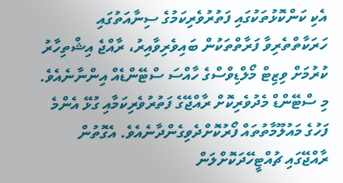އެކި ކަންކޮޅުތަކުގައި ފަތުރުވެރިކަމުގެ ސިނާއަތުގައި ހަރަކާތްތެރިވާ ފަރާތްތަކުން ބައިވެރިވާއިރު، ރާއްޖެ އިޝްތިހާރު ކުރުމަށް ވިޒިޓް މޯލްޑިވްސްގެ ހާއްސަ ސްޓޭންޑެއް އިންނާނެއެވެ.
މި ސްޓޭންޑް މެދުވެރިކޮށް ރާއްޖޭގެ ފަތުރުވެރިކަމާއި ގުޅޭ އެންމެ ފަހުގެ މައުލޫމާތުތައް ފޯރުކޮށްދެވިގެންދާނެއެވެ. އެގޮތުން ރާއްޖޭގައި ޗުއްޓީހޭދަކޮށްލަން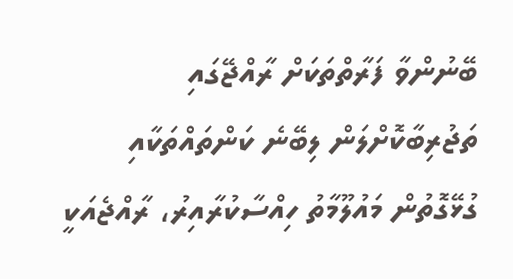ބޭނުންވާ ފަރާތްތަކަށް ރާއްޖޭގައި ތަޖުރިބާކޮށްލަން ލިބޭނެ ކަންތައްތަކާއި ގުޅޭގޮތުން މައުލޫމާތު ހިއްސާކުރާއިރު، ރާއްޖެއަކީ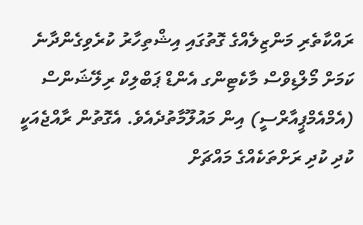ރައްކާތެރި މަންޒިލެއްގެ ގޮތުގައި އިޝްތިހާރު ކުރެވިގެންދާނެ ކަމަށް މޯލްޑިވްސް މާކެޓިންގ އެންޑް ޕަބްލިކް ރިލޭޝަންސް (އެމްއެމްޕީއާރްސީ) އިން މައުލޫމާތުދެއެވެ. އެގޮތުން ރާއްޖެއަކީ ކުދި ކުދި ރަށްތަކެއްގެ މައްޗަށް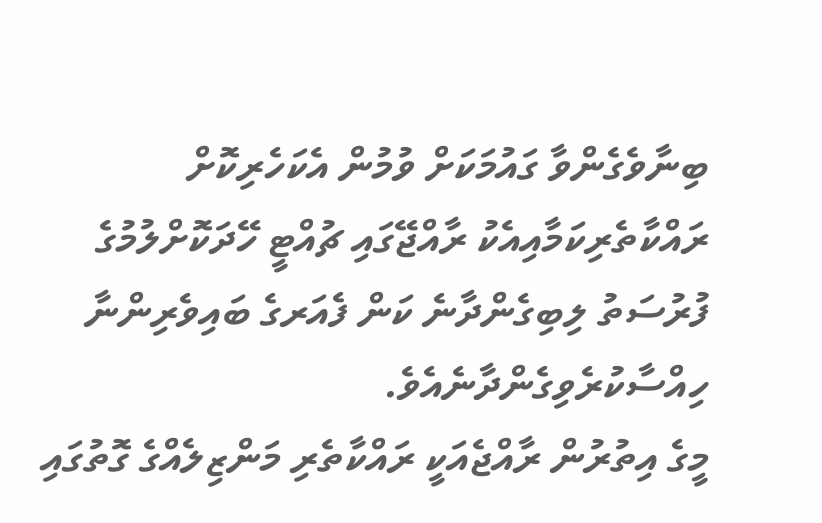ބިނާވެގެންވާ ގައުމަކަށް ވުމުން އެކަހެރިކޮށް ރައްކާތެރިކަމާއިއެކު ރާއްޖޭގައި ޗުއްޓީ ހޭދަކޮށްލުމުގެ ފުރުސަތު ލިބިގެންދާނެ ކަން ފެއަރގެ ބައިވެރިންނާ ހިއްސާކުރެވިގެންދާނެއެވެ.
މީގެ އިތުރުން ރާއްޖެއަކީ ރައްކާތެރި މަންޒިލެއްގެ ގޮތުގައި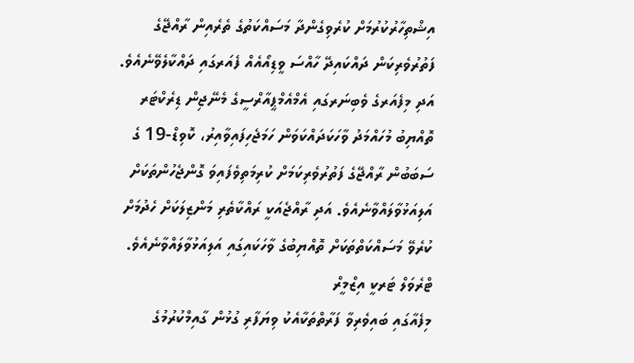އިޝްތިހާރުކުރުމަށް ކުރެވިގެންދާ މަސައްކަތުގެ ތެރެއިން ރާއްޖޭގެ ފަތުރުވެރިކަން ދައްކައިދޭ ހާއްސަ ވީޑިއޯއެއް ފެއަރގައި ދައްކާލެވޭނެއެވެ. އަދި މިފެއަރގެ ވެބިނަރގައި އެމްއެމްޕީއާރްސީގެ މެނޭޖިން ޑިރެކްޓަރ ތޮއްޔިބު މުހައްމަދު ވާހަކަދައްކަވަން ހަމަޖެހިފައިވާއިރު، ކޮވިޑް-19 ގެ ސަބަބުން ރާއްޖޭގެ ފަތުރުވެރިކަމަށް ކުރިމަތިވެފައިވަ ގޮންޖެހުންތަކަށް އަލިއަޅުވާލައްވާނެއެވެ. އަދި ރާއްޖެއަކީ ރައްކާތެރި މަންޒިލަކަށް ހެދުމަށް ކުރެވޭ މަސައްކަތްތަކަށް ތޮއްޔިބުގެ ވާހަކައިގައި އަލިއަޅުވާލައްވާނެއެވެ.
ޓްރެވަލް ޓަރކީ އިޒްމީރް
މިފެއާގައި ބައިވެރިވާ ފަރާތްތަކާއެކު ވިޔަފާރި ގުޅުން ގާއިމްކުރުމުގެ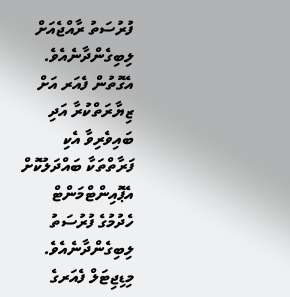ފުރުސަތު ރާއްޖެއަށް ލިބިގެންދާނެއެވެ. އެގޮތުން ފެއަރ އަށް ޒިޔާރަތްކުރާ އަދި ބައިވެރިވާ އެކި ފަރާތްތަކާ ބައްދަލުކޮށް އެޕޮއިންޓްމަންޓް ހެދުމުގެ ފުރުސަތު ލިބިގެންދާނެއެވެ. މިޑިޖިޓަލް ފެއަރގެ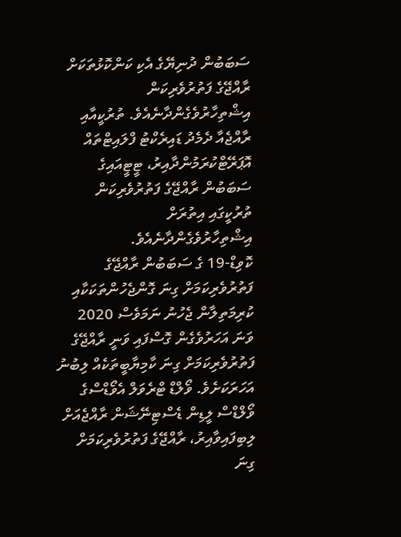ސަބަބުން ދުނިޔޭގެ އެކި ކަންކޮޅުތަކަށް ރާއްޖޭގެ ފަތުރުވެރިކަން އިޝްތިހާރުވެގެންދާނެއެވެ. ތުރުކީއާއި ރާއްޖެއާ ދެމެދު ޑައިރެކްޓު ފްލައިޓްތައް އޮޕަރޭޓްކުރަމުންދާއިރު، ޓީޓީއައިގެ ސަބަބުން ރާއްޖޭގެ ފަތުރުވެރިކަން ތުރުކީގައި އިތުރަށް އިޝްތިހާރުވެގެންދާނެއެވެ.
ކޮވިޑް-19 ގެ ސަބަބުން ރާއްޖޭގެ ފަތުރުވެރިކަމަށް ގިނަ ގޮންޖެހުންތަކަކާއި ކުރިމަތިލާން ޖެހުނު ނަމަވެސް 2020 ވަނަ އަހަރުވެގެން ގޮސްފައި ވަނީ ރާއްޖޭގެ ފަތުރުވެރިކަމަށް ގިނަ ކާމިޔާބީތަކެއް ލިބުނު އަހަރަކަށެވެ. ވޯލްޑް ޓްރެވަލް އެވޯޑްސްގެ ވޯލްޑްސް ލީޑިން ޑެސްޓިނޭޝަން ރާއްޖެއަށް ލިބިފައިވާއިރު، ރާއްޖޭގެ ފަތުރުވެރިކަމަށް ގިނަ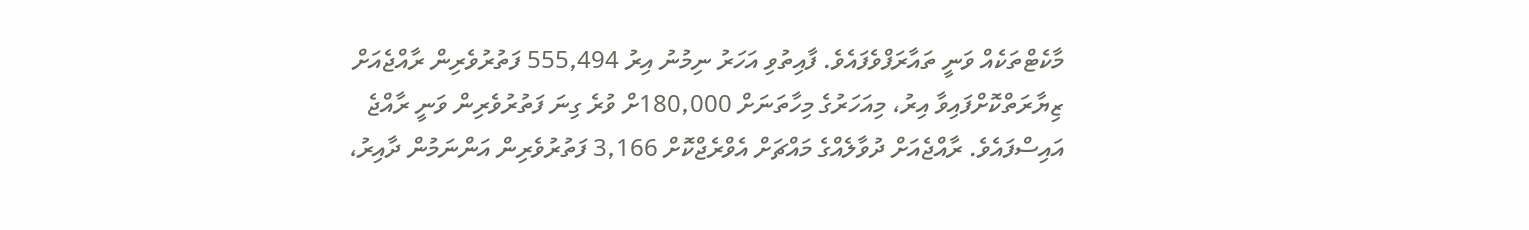މާކެޓްތަކެއް ވަނީ ތައާރަފްވެފައެވެ. ފާއިތުވި އަހަރު ނިމުނު އިރު 555,494 ފަތުރުވެރިން ރާއްޖެއަށް ޒިޔާރަތްކޮށްފައިވާ އިރު، މިއަހަރުގެ މިހާތަނަށް 180,000ށް ވުރެ ގިނަ ފަތުރުވެރިން ވަނީ ރާއްޖެ އައިސްފައެވެ. ރާއްޖެއަށް ދުވާލެއްގެ މައްޗަށް އެވްރެޖްކޮށް 3,166 ފަތުރުވެރިން އަންނަމުން ދާއިރު،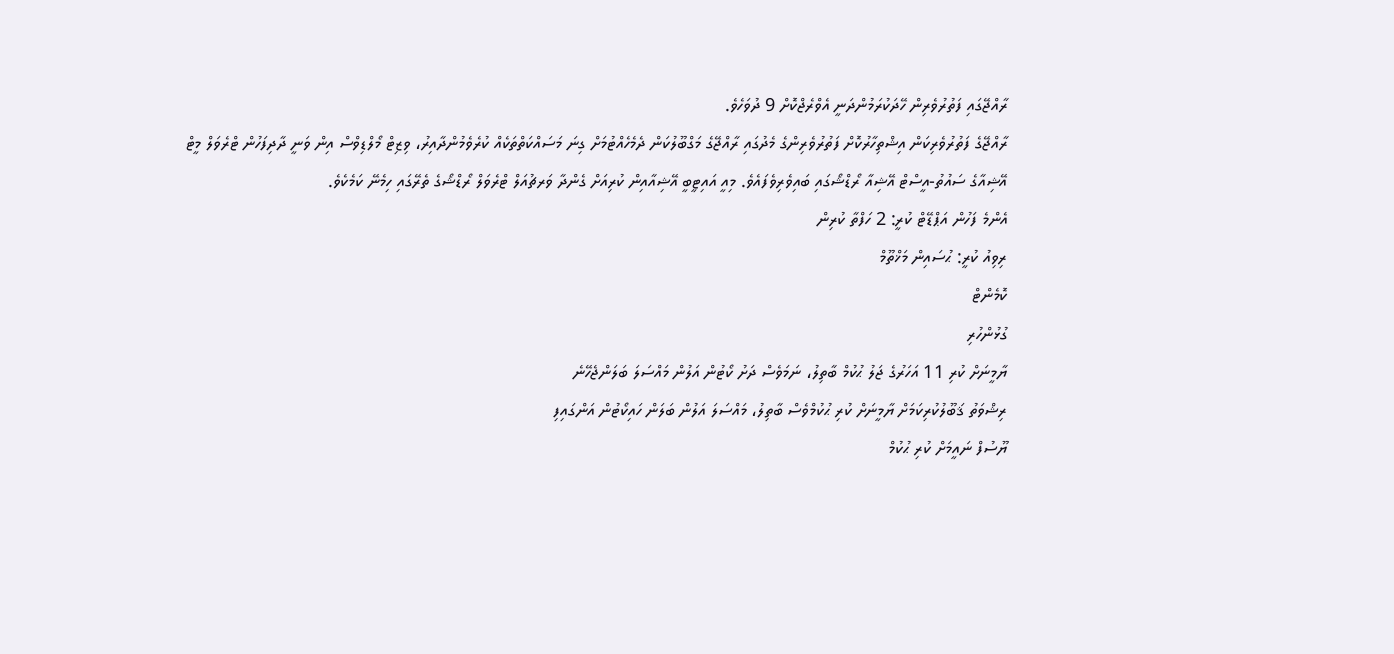ރާއްޖޭގައި ފަތުރުވެރިން ހޭދަކުރަމުންދަނީ އެވްރެޖްކޮށް 9 ދުވަހެވެ.
ރާއްޖޭގެ ފަތުރުވެރިކަން އިޝްތިހާރުކޮށް ފަތުރުވެރިންގެ މެދުގައި ރާއްޖޭގެ މަގްބޫލުކަން ދެމެހެއްޓުމަށް ގިނަ މަސައްކަތްތަކެއް ކުރެވެމުންދާއިރު، ވިޒިޓް މޯލްޑިވްސް އިން ވަނީ ދާދިފަހުން ޓްރެވަލް މީޓް އޭޝިއާގެ ސައުތު-އީސްޓް އޭޝިއާ ރޯޑްޝޯގައި ބައިވެރިވެފައެވެ. މިއީ އައިޓީބީ އޭޝިއާއިން ކުރިއަށް ގެންދާ ވަރޗުއަލް ޓްރެވަލް ރޯޑްޝޯގެ ތެރޭގައި ހިމެނޭ ކަމެކެވެ.
އެންމެ ފަހުން އަޕްޑޭޓް ކުރީ: 2 ހަފްތާ ކުރިން
ރިވިއު ކުރީ: ޙުސައިން މަޚްތޫމް
ކޮމެންޓް
ގުޅުންހުރި
ޔާމީނަށް ކުރި 11 އަހަރުގެ ޖަލު ޙުކުމް ބާތިލު، ނަމަވެސް ދަށު ކޯޓުން އަލުން މައްސަލަ ބަލަންޖެހޭނެ
ރިޝްވަތު ޤަބޫލުކުރިކަމަށް ޔާމީނަށް ކުރި ޙުކުމްވެސް ބާތިލު، މައްސަލަ އަލުން ބަލަން ހައިކޯޓުން އަންގައިފި
ޔޫސުފް ނައީމަށް ކުރި ޙުކުމް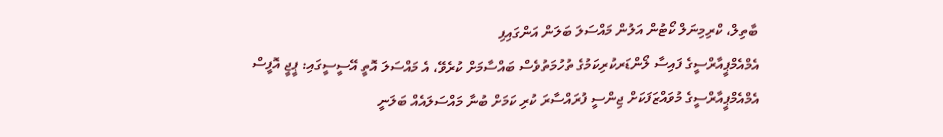ބާތިލް، ކްރިމިނަލް ކޯޓުން އަލުން މައްސަލަ ބަލަން އަންގައިފި
އެމްއެމްޕީއާރްސީގެ ފައިސާ ލޯންޑަރކުރިކަމުގެ ތުހުމަތުވެސް ބައްސާމަށް ކުރެވޭ، އެ މައްސަލަ އޮތީ އޭސީސީގައި: ޕީޖީ އޮފީސް
އެމްއެމްޕީއާރްސީގެ މުވައްޒަފަކަށް ޖިންސީ ފުރައްސާރަ ކުރި ކަމަށް ބުނާ މައްސަލައެއް ބަލަނީ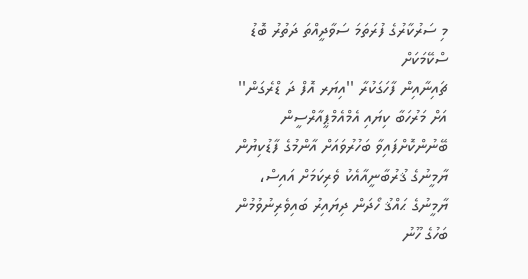މި ސަރުކާރުގެ ފުރަތަމަ ސަވާދީއްތަ ދަތުރު ބޮޑު ސްކޭމަކަށް
ޗައިނާއިން ފާހަގަކުރާ ''އިޔަރ އޮފް ދަ ޑްރެގަން'' އަށް މަރުހަބާ ކިޔައި އެމްއެމްޕީއާރްސީން ބޭނުންކޮށްފައިވާ ބަހުރުވައަށް އާންމުގެ ފާޑުކިޔުން
ޔާމީނުގެ ޤުރުބާނީއާއެކު ވެރިކަމަށް އައިސް، ޔާމީނުގެ ޙައްޤު ހޯދަން ދިޔައިރު ބައިވެރިނުވުމުން ބަހުގެ ހޫނު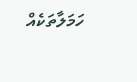ހަމަލާތަކެއް